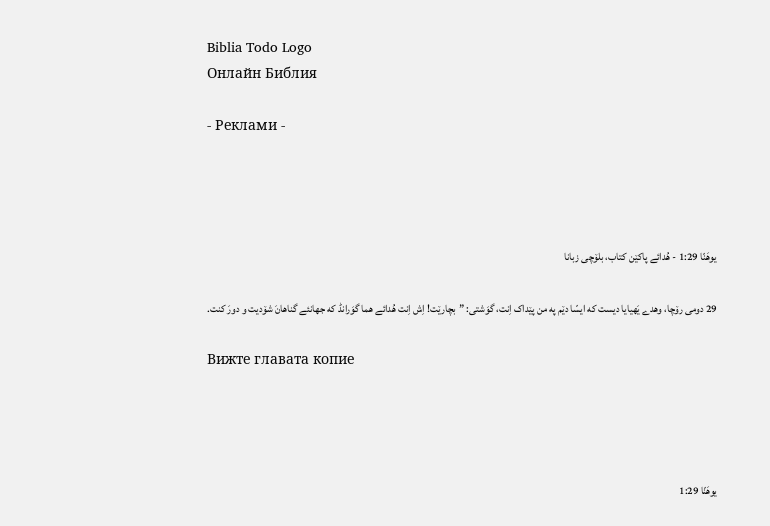Biblia Todo Logo
Онлайн Библия

- Реклами -




یوهَنّا 1:29 - هُدائے پاکێن کتاب، بلۆچی زبانا

29 دومی رۆچا، وهدے یَهیایا دیست که ایسّا دێم په من پێداک اِنت، گوَشتی: ”بچارێت! اِش اِنت هُدائے هما گوَرانڈ که جهانئے گناهانَ شۆدیت و دورَ کنت.

Вижте главата копие




یوهَنّا 1:29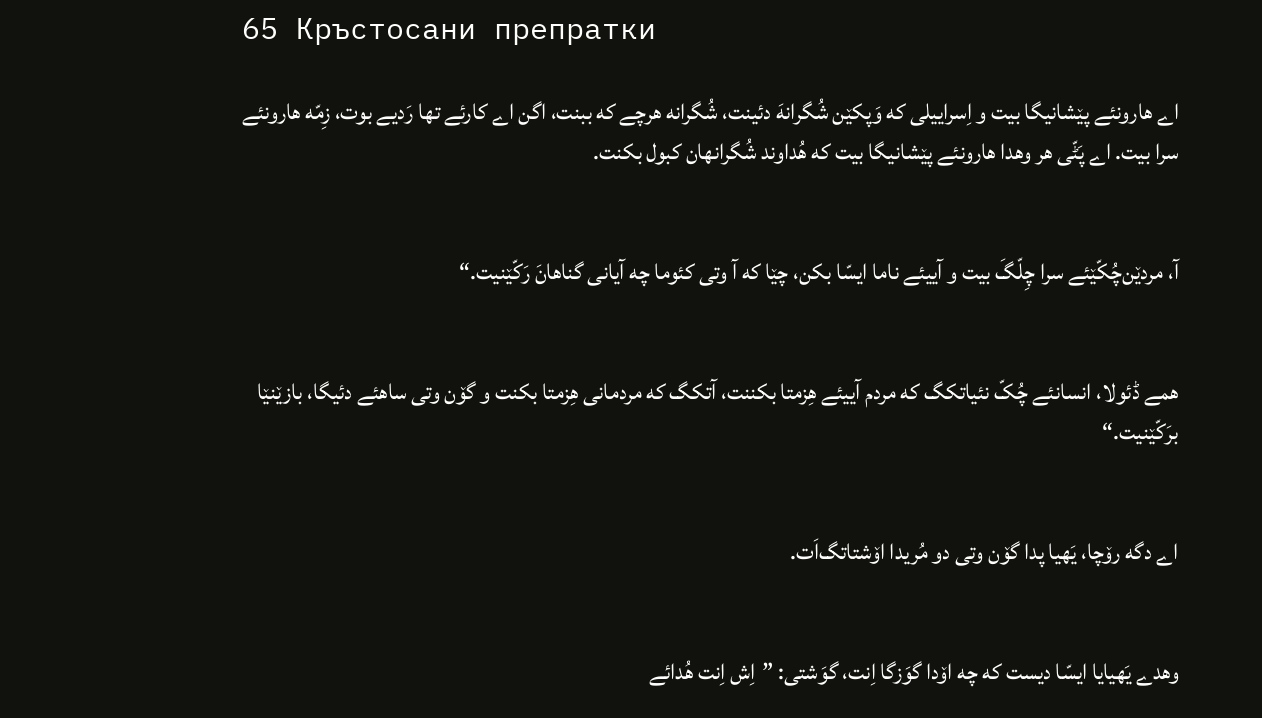65 Кръстосани препратки

اے هارونئے پێشانیگا بیت و اِسراییلی که وَپکێن شُگرانهَ دئینت، شُگرانه هرچے که ببنت، اگن اے کارئے تها رَدیے بوت، زِمّه هارونئے سرا بیت. اے پَٹّی هر وهدا هارونئے پێشانیگا بیت که هُداوند شُگرانهان کبول بکنت.


آ، مردێن‌چُکّێئے سرا چِلّگَ بیت و آییئے ناما ایسّا بکن، چێا که آ وتی کئوما چه آیانی گناهانَ رَکّێنیت.“


همے ڈئولا، انسانئے چُکّ نئیاتکگ که مردم آییئے هِزمتا بکننت، آتکگ که مردمانی هِزمتا بکنت و گۆن وتی ساهئے دئیگا، بازێنێا برَکّێنیت.“


اے دگه رۆچا، یَهیا پدا گۆن وتی دو مُریدا اۆشتاتگ‌اَت.


وهدے یَهیایا ایسّا دیست که چه اۆدا گوَزگا اِنت، گوَشتی: ”اِش اِنت هُدائے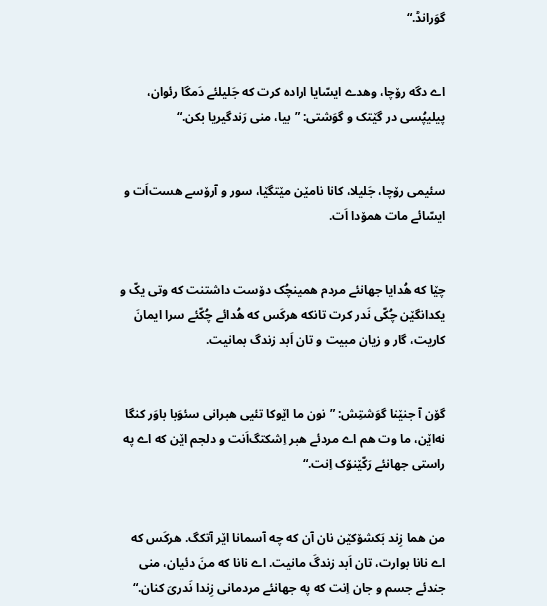گوَرانڈ.“


اے دگه رۆچا، وهدے ایسّایا اراده کرت که جَلیلئے دَمگا رئوان، پیلیپُسی در گێتک و گوَشتی: ”بیا، منی رَندگیریا بکن.“


سئیمی رۆچا، جَلیلا، کانا نامێن مێتگێا، سور و آرۆسے هست‌اَت و ایسّائے مات همۆدا اَت.


چێا که هُدایا جهانئے مردم همینچُک دۆست داشتنت که وتی یکّ و یکدانگێن چُکّی نَدر کرت تانکه هرکَس که هُدائے چُکّئے سرا ایمانَ کاریت، گار و زیان مبیت و تان اَبد زندگ بمانیت.


گۆن آ جنێنا گوَشتِش: ”نون ما اێوکا تئیی هبرانی سئوَبا باوَر کنگا نه‌اێن، ما وت هم اے مردئے هبر اِشکتگ‌اَنت و دلجم اێن که اے په راستی جهانئے رَکّێنۆک اِنت.“


من هما زِند بَکشۆکێن نان آن که چه آسمانا اێر آتکگ. هرکَس که اے نانا بوارت، تان اَبد زندگَ مانیت. اے نانا که منَ دئیان، منی جندئے جسم و جان اِنت که په جهانئے مردمانی زِندا نَدریَ کنان.“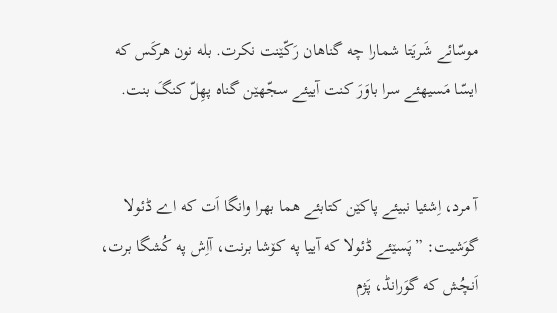موسّائے شَریَتا شمارا چه گناهان رَکّێنت نکرت. بله نون هرکَس که ایسّا مَسیهئے سرا باوَرَ کنت آییئے سجّهێن گناه پهِلّ کنگَ بنت.


آ مرد، اِشئیا نبیئے پاکێن کتابئے هما بهرا وانگا اَت که اے ڈئولا گوَشیت: ”پَسێئے ڈئولا که آییا په کۆشا برنت، آاِش په کُشگا برت، اَنچُش که گوَرانڈ، پَژم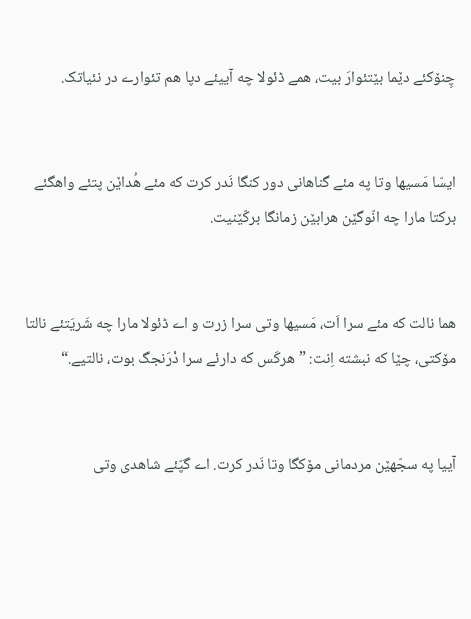چِنۆکئے دێما بێتئوارَ بیت، همے ڈئولا چه آییئے دپا هم تئوارے در نئیاتک.


ایسّا مَسیها وتا په مئے گناهانی دور کنگا نَدر کرت که مئے هُداێن پتئے واهگئے برکتا مارا چه انّوگێن هرابێن زمانگا برکّێنیت.


هما نالت که مئے سرا اَت، مَسیها وتی سرا زرت و اے ڈئولا مارا چه شَریَتئے نالتا مۆکتی، چێا که نبشته اِنت: ”هرکَس که دارئے سرا دْرَنجگ بوت، نالتیے.“


آییا په سجّهێن مردمانی مۆکگا وتا نَدر کرت. اے گپّئے شاهدی وتی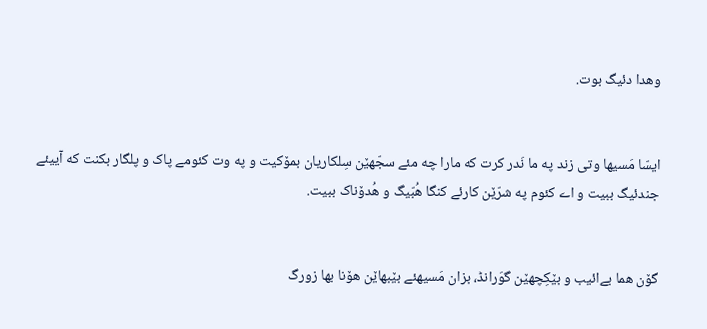وهدا دئیگ بوت.


ایسّا مَسیها وتی زند په ما نَدر کرت که مارا چه مئے سجّهێن سِلکاریان بمۆکیت و په وت کئومے پاک و پلگار بکنت که آییئے جندئیگ ببیت و اے کئوم په شرّێن کارئے کنگا هُبّیگ و هُدۆناک ببیت.


گۆن هما بےائیب و بێکِچهێن گوَرانڈ، بزان مَسیهئے بێبهاێن هۆنا بها زورگ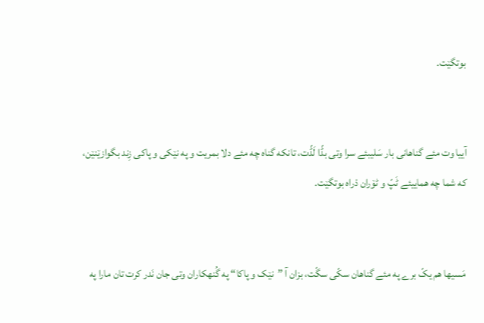بوتگێت.


آییا وت مئے گناهانی بار سَلیبئے سرا وتی بڈّا لَڈّت، تانکه گناه چه مئے دلا بمریت و په نێکی و پاکی زِند بگوازێنێن، که شما چه هماییئے ٹَپّ و ٹۆران دْراه بوتگێت.


مَسیها هم یکّ برے په مئے گناهان سکّی سگّت، بزان آ ”نێک و پاکا“ په گُنهکاران وتی جان نَدر کرت تان مارا په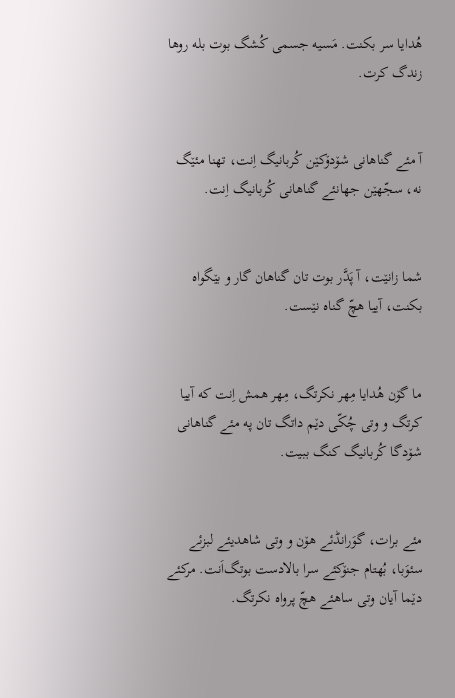هُدایا سر بکنت. مَسیه جسمی کُشگ بوت بله روها زندگ کرت.


آ مئے گناهانی شۆدۆکێن کُربانیگ اِنت، تهنا مئێگ نه، سجّهێن جهانئے گناهانی کُربانیگ اِنت.


شما زانێت، آ پَدَّر بوت تان گناهان گار و بێگواه بکنت، آییا هچّ گناه نێست.


ما گۆن هُدایا مِهر نکرتگ، مِهر همش اِنت که آییا کرتگ و وتی چُکّی دێم داتگ تان په مئے گناهانی شۆدگا کُربانیگ کنگ ببیت.


مئے برات، گوَرانڈئے هۆن و وتی شاهدیئے لبزئے سئوَبا، بُهتام جنۆکئے سرا بالادست بوتگ‌اَنت. مرکئے دێما آیان وتی ساهئے هچّ پرواه نکرتگ.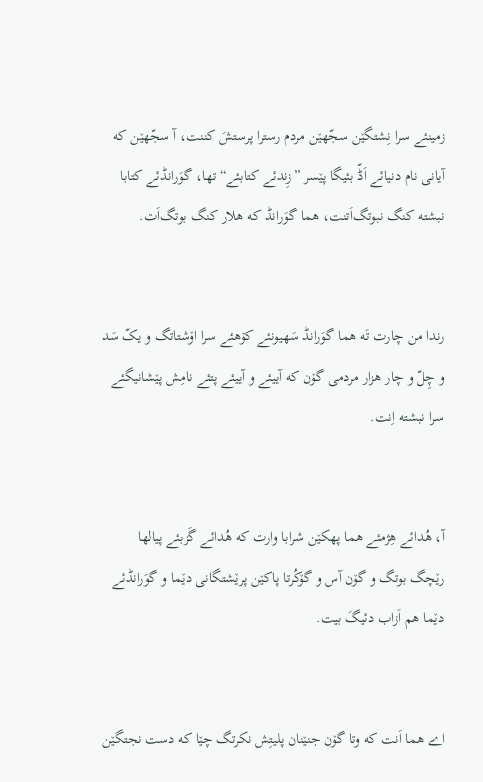زمینئے سرا نِشتگێن سجّهێن مردم رسترا پرستشَ کننت، آ سجّهێن که آیانی نام دنیائے اَڈّ بئیگا پێسر ”زِندئے کتابئے“ تها، گوَرانڈئے کتابا نبشته کنگ نبوتگ‌اَتنت، هما گوَرانڈ که هلار کنگ بوتگ‌اَت.


رندا من چارت تَه هما گوَرانڈ سَهیونئے کۆهئے سرا اۆشتاتگ و یکّ سَد و چِلّ و چار هزار مردمی گۆن که آییئے و آییئے پتئے نامِش پێشانیگئے سرا نبشته اِنت.


آ، هُدائے هِژمئے هما پهکێن شرابا وارت که هُدائے گَزبئے پیالها رێچگ بوتگ و گۆن آس و گۆکُرتا پاکێن پرێشتگانی دێما و گوَرانڈئے دێما هم اَزاب دئیگَ بیت.


اے هما اَنت که وتا گۆن جنێنان پلیتِش نکرتگ چێا که دست نجتگێن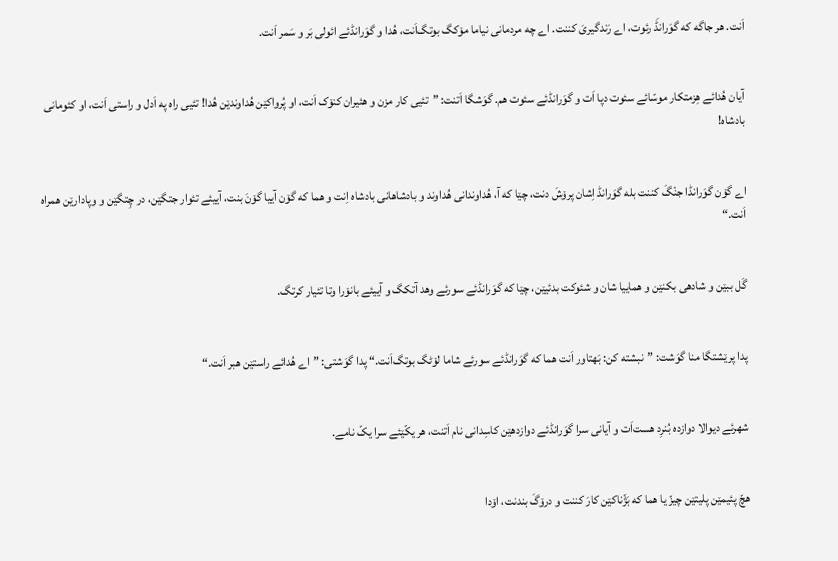اَنت. هر جاگه که گوَرانڈَ رئوت، اے رَندگیریَ کننت. اے چه مردمانی نیاما مۆکگ بوتگ‌اَنت، هُدا و گوَرانڈئے ائولی بَر و سَمر اَنت.


آیان هُدائے هِزمتکار موسّائے سئوت دپا اَت و گوَرانڈئے سئوت هم. گوَشگا اَتنت: ”تئیی کار مزن و هئیران کنۆک اَنت، او پُرواکێن هُداوندێن هُدا! تئیی راه په اَدل و راستی اَنت، او کئومانی بادشاه!


اے گۆن گوَرانڈا جنْگَ کننت بله گوَرانڈ اِشان پرۆشَ دنت، چێا که آ، هُداوندانی هُداوند و بادشاهانی بادشاه اِنت و هما که گۆن آییا گۆنَ بنت، آییئے تئوار جتگێن، در چِتگێن و وپادارێن همراه اَنت.“


گَل ببێن و شادهی بکنێن و هماییا شان و شئوکت بدئیێن، چێا که گوَرانڈئے سورئے وهد آتکگ و آییئے بانۆرا وتا تئیار کرتگ.


پدا پرێشتگا منا گوَشت: ”نبشته کن: بَهتاور اَنت هما که گوَرانڈئے سورئے شاما لۆٹگ بوتگ‌اَنت.“ پدا گوَشتی: ”اے هُدائے راستێن هبر اَنت.“


شهرئے دیوالا دوازده بُنرِد هست‌اَت و آیانی سرا گوَرانڈئے دوازدهێن کاسِدانی نام اَتنت، هر یکّێئے سرا یکّ نامے.


هچّ پئیمێن پلیتێن چیزّ یا هما که بَژّناکێن کارَ کننت و درۆگَ بندنت، اۆدا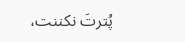پُترتَ نکننت،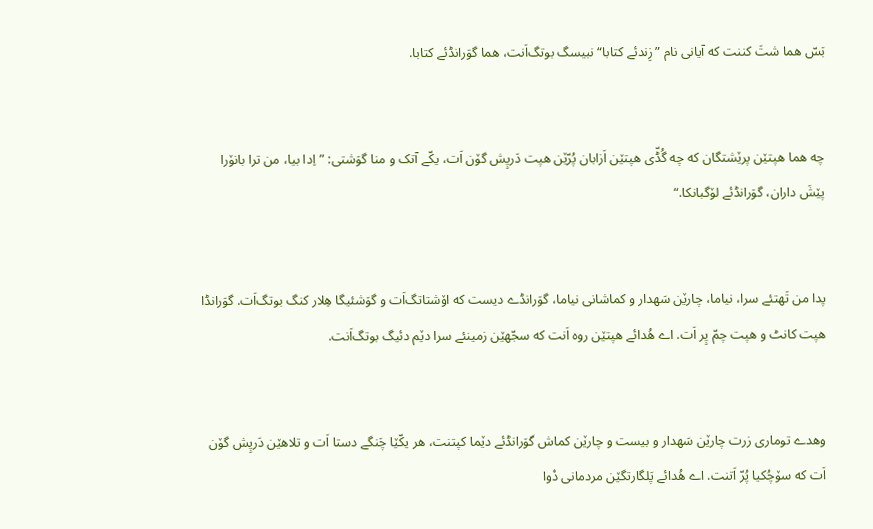بَسّ هما شتَ کننت که آیانی نام ”زِندئے کتابا“ نبیسگ بوتگ‌اَنت، هما گوَرانڈئے کتابا.


چه هما هپتێن پرێشتگان که چه گُڈّی هپتێن اَزابان پُرّێن هپت دَرپِش گۆن اَت، یکّے آتک و منا گوَشتی: ”اِدا بیا، من ترا بانۆرا پێشَ داران، گوَرانڈئے لۆگبانکا.“


پدا من تَهتئے سرا، نیاما، چارێن سَهدار و کماشانی نیاما، گوَرانڈے دیست که اۆشتاتگ‌اَت و گوَشئیگا هِلار کنگ بوتگ‌اَت. گوَرانڈا هپت کانٹ و هپت چمّ پِر اَت. اے هُدائے هپتێن روه اَنت که سجّهێن زمینئے سرا دێم دئیگ بوتگ‌اَنت.


وهدے توماری زرت چارێن سَهدار و بیست و چارێن کماش گوَرانڈئے دێما کپتنت، هر یکّێا چَنگے دستا اَت و تلاهێن دَرپِش گۆن اَت که سۆچُکیا پُرّ اَتنت. اے هُدائے پَلگارتگێن مردمانی دْوا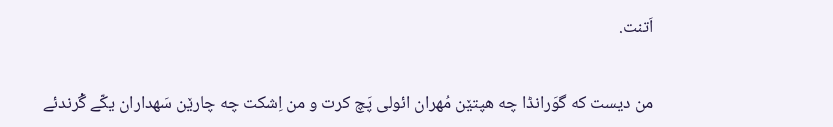اَتنت.


من دیست که گوَرانڈا چه هپتێن مُهران ائولی پَچ کرت و من اِشکت چه چارێن سَهداران یکّے گْرندئے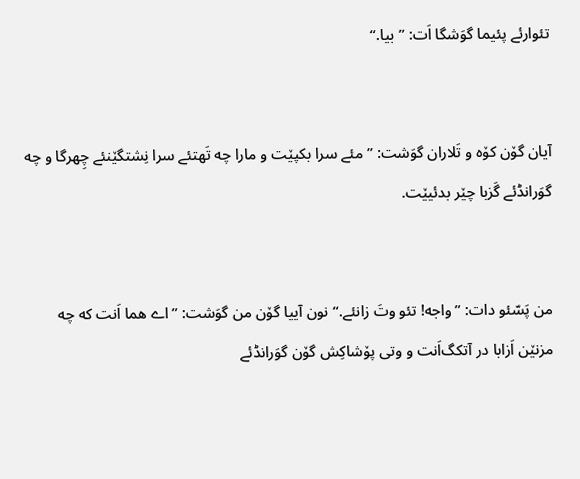تئوارئے پئیما گوَشگا اَت: ”بیا.“


آیان گۆن کۆه و تَلاران گوَشت: ”مئے سرا بکپێت و مارا چه تَهتئے سرا نِشتگێنئے چِهرگا و چه گوَرانڈئے گَزبا چێر بدئیێت.


من پَسّئو دات: ”واجه! تئو وتَ زانئے.“ نون آییا گۆن من گوَشت: ”اے هما اَنت که چه مزنێن اَزابا در آتکگ‌اَنت و وتی پۆشاکِش گۆن گوَرانڈئے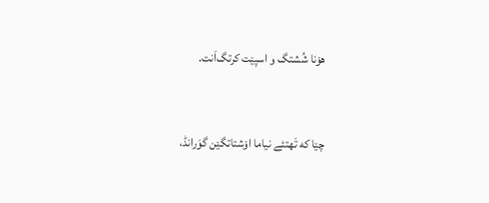هۆنا شُشتگ و اسپێت کرتگ‌اَنت.


چێا که تَهتئے نیاما اۆشتاتگێن گوَرانڈ،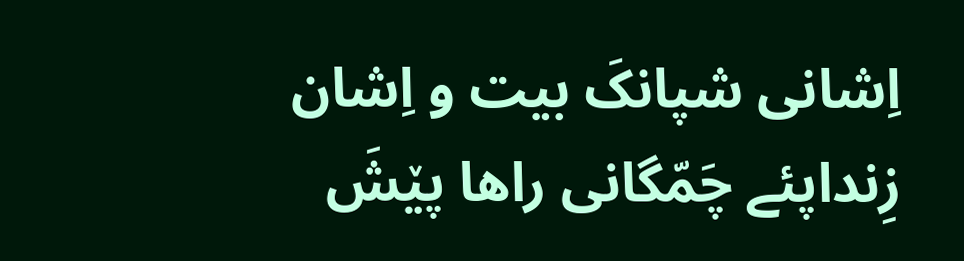اِشانی شپانکَ بیت و اِشان زِنداپئے چَمّگانی راها پێشَ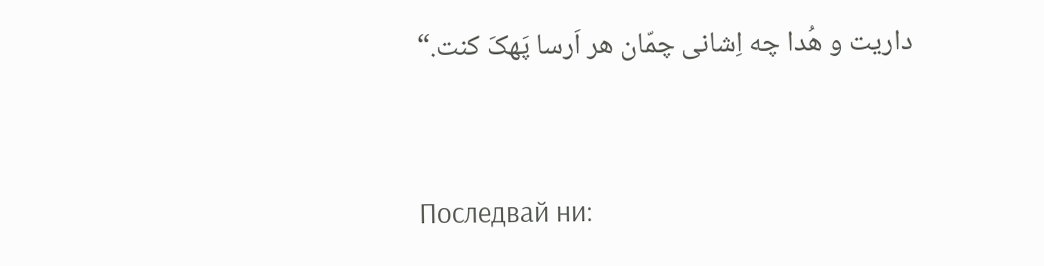داریت و هُدا چه اِشانی چمّان هر اَرسا پَهکَ کنت.“


Последвай ни: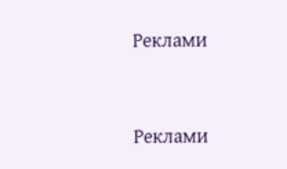Реклами


Реклами